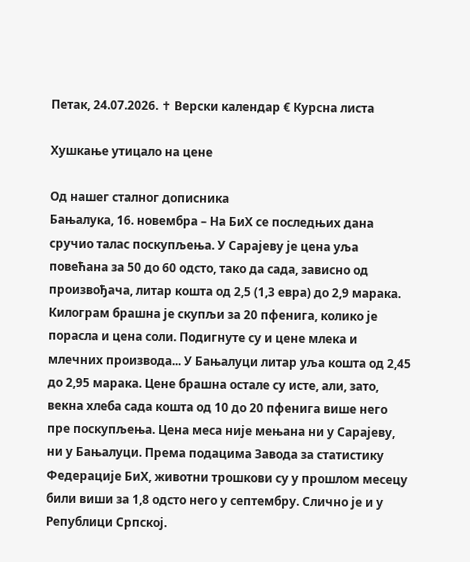Петак, 24.07.2026. ✝ Верски календар € Курсна листа

Хушкање утицало на цене

Од нашег сталног дописника
Бањалука, 16. новембра – На БиХ се последњих дана сручио талас поскупљења. У Сарајеву је цена уља повећана за 50 до 60 одсто, тако да сада, зависно од произвођача, литар кошта од 2,5 (1,3 евра) до 2,9 марака. Килограм брашна је скупљи за 20 пфенига, колико је порасла и цена соли. Подигнуте су и цене млека и млечних производа... У Бањалуци литар уља кошта од 2,45 до 2,95 марака. Цене брашна остале су исте, али, зато, векна хлеба сада кошта од 10 до 20 пфенига више него пре поскупљења. Цена меса није мењана ни у Сарајеву, ни у Бањалуци. Према подацима Завода за статистику Федерације БиХ, животни трошкови су у прошлом месецу били виши за 1,8 одсто него у септембру. Слично је и у Републици Српској.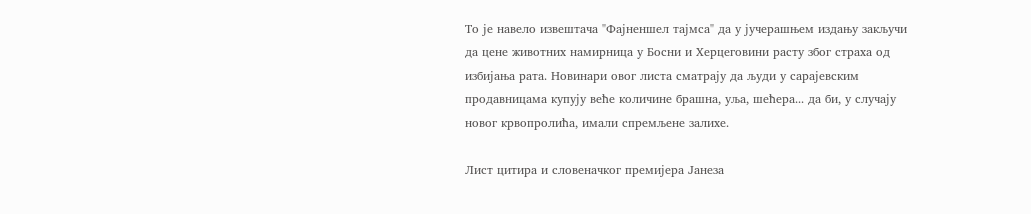То је навело извештача "Фајненшел тајмса" да у јучерашњем издању закључи да цене животних намирница у Босни и Херцеговини расту због страха од избијања рата. Новинари овог листа сматрају да људи у сарајевским продавницама купују веће количине брашна, уља, шећера... да би, у случају новог крвопролића, имали спремљене залихе.

Лист цитира и словеначког премијера Јанеза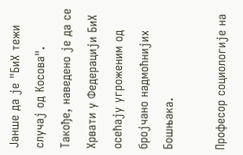Јанше да је "БиХ тежи случај од Косова". Такође, наведено је да се Хрвати у Федерацији БиХ осећају угроженим од бројчано надмоћнијих Бошњака.

Професор социологије на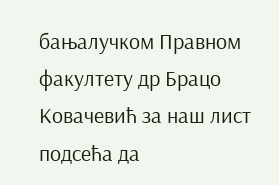бањалучком Правном факултету др Брацо Ковачевић за наш лист подсећа да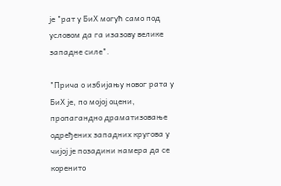је "рат у БиХ могућ само под условом да га изазову велике западне силе".

"Прича о избијању новог рата у БиХ је, по мојој оцени, пропагандно драматизовање одређених западних кругова у чијој је позадини намера да се коренито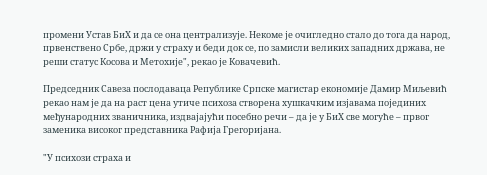промени Устав БиХ и да се она централизује. Некоме је очигледно стало до тога да народ, првенствено Србе, држи у страху и беди док се, по замисли великих западних држава, не реши статус Косова и Метохије", рекао је Ковачевић.

Председник Савеза послодаваца Републике Српске магистар економије Дамир Миљевић рекао нам је да на раст цена утиче психоза створена хушкачким изјавама појединих међународних званичника, издвајајући посебно речи – да је у БиХ све могуће – првог заменика високог представника Рафија Грегоријана.

"У психози страха и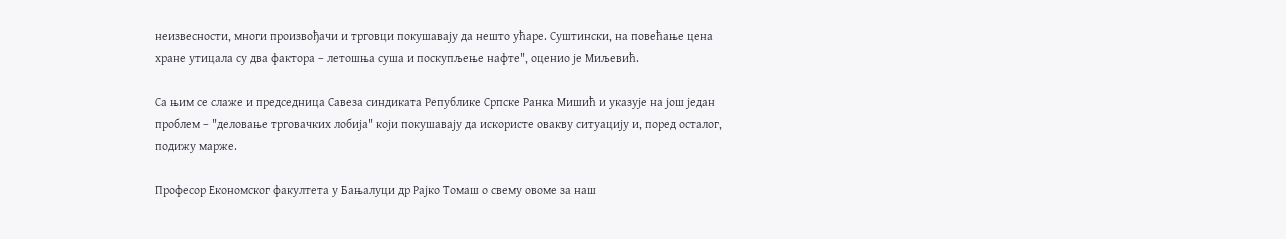неизвесности, многи произвођачи и трговци покушавају да нешто ућаре. Суштински, на повећање цена хране утицала су два фактора – летошња суша и поскупљење нафте", оценио је Миљевић.

Са њим се слаже и председница Савеза синдиката Републике Српске Ранка Мишић и указује на још један проблем – "деловање трговачких лобија" који покушавају да искористе овакву ситуацију и, поред осталог, подижу марже.

Професор Економског факултета у Бањалуци др Рајко Томаш о свему овоме за наш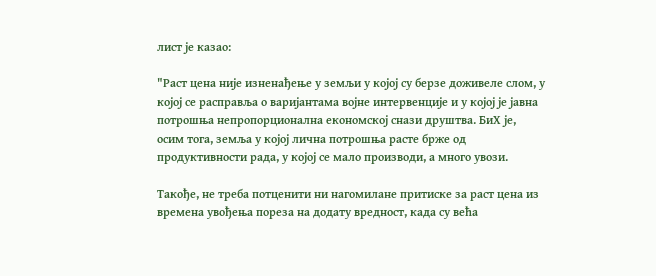лист је казао:

"Раст цена није изненађење у земљи у којој су берзе доживеле слом, у којој се расправља о варијантама војне интервенције и у којој је јавна потрошња непропорционална економској снази друштва. БиХ је, осим тога, земља у којој лична потрошња расте брже од продуктивности рада, у којој се мало производи, а много увози.

Такође, не треба потценити ни нагомилане притиске за раст цена из времена увођења пореза на додату вредност, када су већа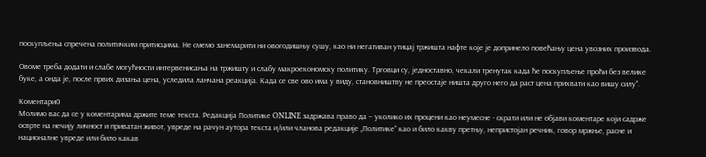поскупљења спречена политичким притисцима. Не смемо занемарити ни овогодишњу сушу, као ни негативан утицај тржишта нафте које је допринело повећању цена увозних производа.

Овоме треба додати и слабе могућности интервенисања на тржишту и слабу макроекономску политику. Трговци су, једноставно, чекали тренутак када ће поскупљење проћи без велике буке, а онда је, после првих дизања цена, уследила ланчана реакција. Када се све ово има у виду, становништву не преостаје ништа друго него да раст цена прихвати као вишу силу".

Коментари0
Молимо вас да се у коментарима држите теме текста. Редакција Политике ONLINE задржава право да – уколико их процени као неумесне - скрати или не објави коментаре који садрже осврте на нечију личност и приватан живот, увреде на рачун аутора текста и/или чланова редакције „Политике“ као и било какву претњу, непристојан речник, говор мржње, расне и националне увреде или било какав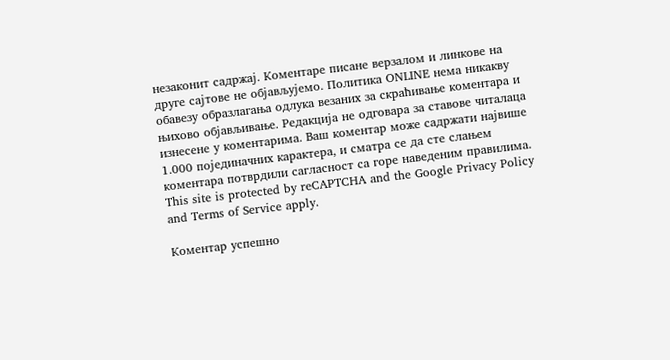незаконит садржај. Коментаре писане верзалом и линкове на друге сајтове не објављујемо. Политика ONLINE нема никакву обавезу образлагања одлука везаних за скраћивање коментара и њихово објављивање. Редакција не одговара за ставове читалаца изнесене у коментарима. Ваш коментар може садржати највише 1.000 појединачних карактера, и сматра се да сте слањем коментара потврдили сагласност са горе наведеним правилима.
This site is protected by reCAPTCHA and the Google Privacy Policy and Terms of Service apply.

Комeнтар успeшно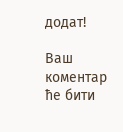додат!

Ваш комeнтар ћe бити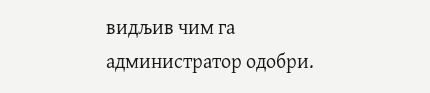видљив чим га администратор одобри.